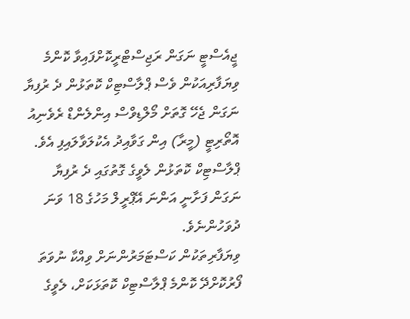ޖީއެސްޓީ ނަގަން ރަޖިސްޓްރީކޮށްފައިވާ ކޮންމެ ވިޔަފާރިއަކުން ވެސް ޕްލާސްޓިކް ކޮތަޅުން ދެ ރުފިޔާ ނަގަން ޖެހޭ ގޮތަށް މޯލްޑިވްސް އިންލެންޑް ރެވެނިއު އޮތޯރިޓީ (މީރާ) އިން ގަވާއިދު އެކުލަވާލައިފި އެވެ.
ޕްލާސްޓިކް ކޮތަޅުން ލެވީގެ ގޮތުގައި ދެ ރުފިޔާ ނަގަން ފަށާނީ އަންނަ އޭޕްރީލް މަހުގެ 18 ވަނަ ދުވަހުންނެވެ.
ވިޔަފާރިތަކުން ކަސްޓަމަރުންނަށް ވިއްކާ ނުވަތަ ފޯރުކޮށްދޭ ކޮންމެ ޕްލާސްޓިކް ކޮތަޅަކަށް، ލެވީގެ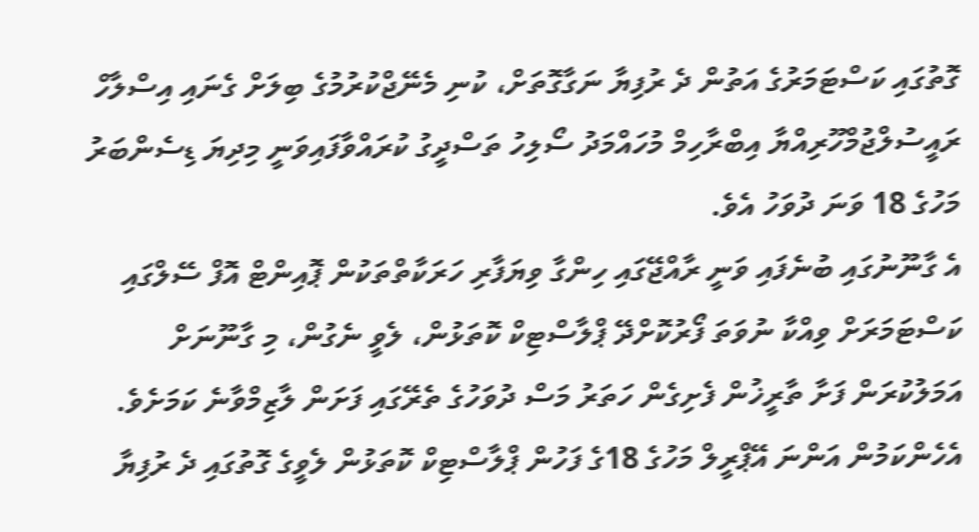ގޮތުގައި ކަސްޓަމަރުގެ އަތުން ދެ ރުފިޔާ ނަގާގޮތަށް، ކުނި މެނޭޖްކުރުމުގެ ބިލަށް ގެނައި އިސްލާހް ރައީސުލްޖުމްހޫރިއްޔާ އިބްރާހިމް މުހައްމަދު ސޯލިހު ތަސްދީގު ކުރައްވާފައިވަނީ މިދިޔަ ޑިސެންބަރު މަހުގެ 18 ވަނަ ދުވަހު އެވެ.
އެ ގާނޫނުގައި ބުނެފައި ވަނީ ރާއްޖޭގައި ހިންގާ ވިޔަފާރި ހަރަކާތްތަކުން ޕޮއިންޓް އޮފް ސޭލްގައި ކަސްޓަމަރަށް ވިއްކާ ނުވަތަ ފޯރުކޮށްދޭ ޕްލާސްޓިކް ކޮތަޅުން، ލެވީ ނެގުން، މި ގާނޫނަށް އަމަލުކުރަން ފަށާ ތާރީޚުން ފެށިގެން ހަތަރު މަސް ދުވަހުގެ ތެރޭގައި ފަށަން ލާޒިމްވާނެ ކަމަށެވެ. އެހެންކަމުން އަންނަ އޭޕްރީލް މަހުގެ 18ގެ ފަހުން ޕްލާސްޓިކް ކޮތަޅުން ލެވީގެ ގޮތުގައި ދެ ރުފިޔާ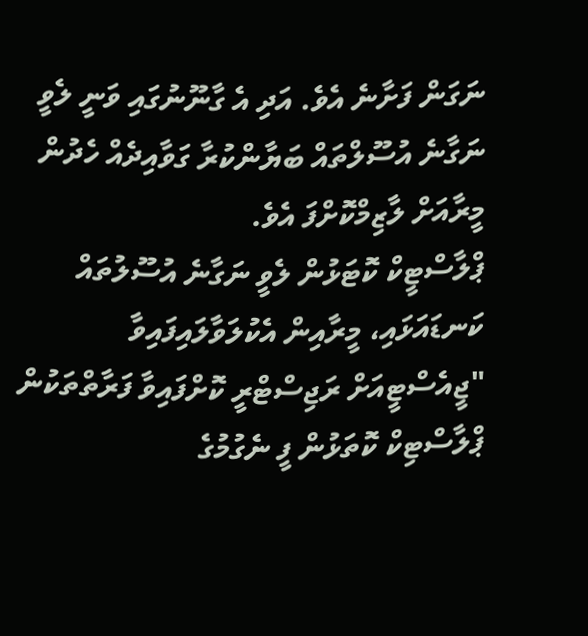ނަގަން ފަށާނެ އެވެ. އަދި އެ ގާނޫނުގައި ވަނީ ލެވީ ނަގާނެ އުސޫލްތައް ބަޔާންކުރާ ގަވާއިދެއް ހެދުން މީރާއަށް ލާޒިމްކޮށްފަ އެވެ.
ޕްލާސްޓީކް ކޮޓަޅުން ލެވީ ނަގާނެ އުސޫލުތައް ކަނޑައަޅައި، މީރާއިން އެކުލަވާލައިފައިވާ "ޖީއެސްޓީއަށް ރަޖިސްޓްރީ ކޮށްފައިވާ ފަރާތްތަކުން ޕްލާސްޓިކް ކޮތަޅުން ފީ ނެގުމުގެ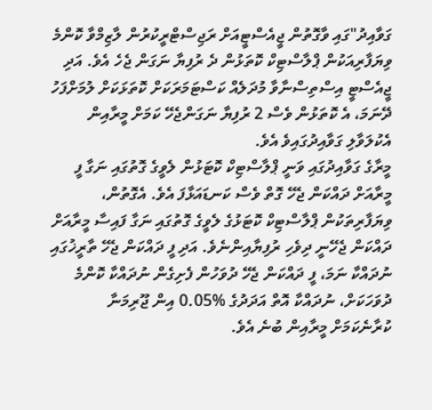ގަވާއިދު"ގައި ވާގޮތުން ޖީއެސްޓީއަށް ރަޖިސްޓްރީކުރުން ލާޒިމްވާ ކޮންމެ ވިޔަފާރިއަކުން ޕްލާސްޓިކް ކޮތަޅުން ދެ ރުފިޔާ ނަގަން ޖެހެ އެވެ. އަދި ޖީއެސްޓީ އިސްތިސްނާވާ މުދަލެއް ކަސްޓަމަރަކަށް ކޮތަޅަކަށް ލުމަށްފަހު ދޭނަމަ، އެ ކޮތަޅުން ވެސް 2 ރުފިޔާ ނަގަންޖެހޭ ކަމަށް މީރާއިން އެކުލަވާލި ގަވާއިދުގައިވެ އެވެ.
މީރާގެ ގަވާއިދުގައި ވަނީ ޕްލާސްޓިކް ކޮޓަޅުން ލެވީގެ ގޮތުގައި ނަގާ ފީ މީރާއަށް ދައްކަން ޖެހޭ ގޮތް ވެސް ކަނޑައަޅާފަ އެވެ. އެގޮތުން، ވިޔަފާރިތަކުން ޕްލާސްޓިކް ކޮޓަޅުގެ ލެވީގެ ގޮތުގައި ނަގާ ފައިސާ މީރާއަށް ދައްކަން ޖެހޭނީ ދިވެހި ރުފިޔާއިންނެވެ. އަދި ފީ ދައްކަން ޖެހޭ ތާރީޚުގައި ނުދައްކާ ނަމަ، ފީ ދައްކަން ޖެހޭ ދުވަހުން ފެށިގެން ނުދައްކާ ކޮންމެ ދުވަހަކަށް، ނުދައްކާ އޮތް އަދަދުގެ %0.05 އިން ޖޫރިމަނާ ކުރާނެކަމަށް މީރާއިން ބުނެ އެވެ.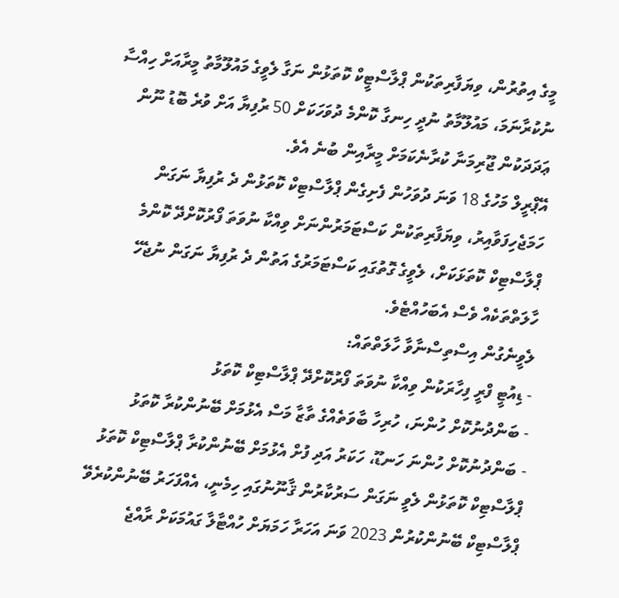މީގެ އިތުރުން، ވިޔަފާރިތަކުން ޕްލާސްޓީކް ކޮތަޅުން ނަގާ ލެވީގެ މައުލޫމާތު މީރާއަށް ހިއްސާ ނުކުރާނަމަ، މައުލޫމާތު ނުދީ ހިނގާ ކޮންމެ ދުވަހަކަށް 50 ރުފިޔާ އަށް ވުރެ ބޮޑު ނޫން ޢަދަދަކުން ޖޫރިމަނާ ކުރާނެކަމަށް މީރާއިން ބުނެ އެވެ.
އޭޕްރީލް މަހުގެ 18 ވަނަ ދުވަހުން ފެށިގެން ޕްލާސްޓިކް ކޮތަޅުން ދެ ރުފިޔާ ނަގަން ހަމަޖެހިފަވާއިރު، ވިޔަފާރިތަކުން ކަސްޓަމަރުންނަށް ވިއްކާ ނުވަތަ ފޯރުކޮށްދޭ ކޮންމެ ޕްލާސްޓިކް ކޮތަޅަކަށް، ލެވީގެ ގޮތުގައި ކަސްޓަމަރުގެ އަތުން ދެ ރުފިޔާ ނަގަން ނުޖެހޭ ހާލަތްތަކެއް ވެސް އެބަހުއްޓެވެ.
ލެވީނެގުން އިސްތިސްނާވާ ހާލަތްތައް:
- ޑިއުޓީ ފްރީ ފިހާރަކުން ވިއްކާ ނުވަތަ ފޯރުކޮށްދޭ ޕްލާސްޓިކް ކޮތަޅު
- ބަންދުނުކޮށް ހުންނަ، ހުރިހާ ބާވަތެއްގެ ތާޒާ މަސް އެޅުމަށް ބޭނުންކުރާ ކޮތަޅު
- ބަންދުނުކޮށް ހުންނަ ހަނޑޫ، ހަކަރު އަދި ފުށް އެޅުމަށް ބޭނުންކުރާ ޕްލާސްޓިކް ކޮތަޅު
ޕްލާސްޓިކް ކޮތަޅުން ލެވީ ނަގަން ސަރުކާރުން ޤާނޫނުގައި ހިމެނީ، އެއްފަހަރު ބޭނުންކުރެވޭ ޕްލާސްޓިކް ބޭނުންކުރުން 2023 ވަނަ އަހަރާ ހަމަޔަށް ހުއްޓާލާ ގައުމަކަށް ރާއްޖެ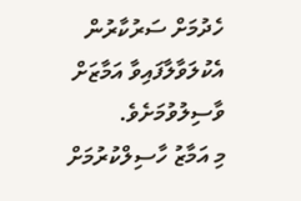ހެދުމަށް ސަރުކާރުން އެކުލަވާލާފައިވާ އަމާޒަށް ވާސިލުވުމަށެވެ.
މި އަމާޒު ހާސިލްކުރުމަށް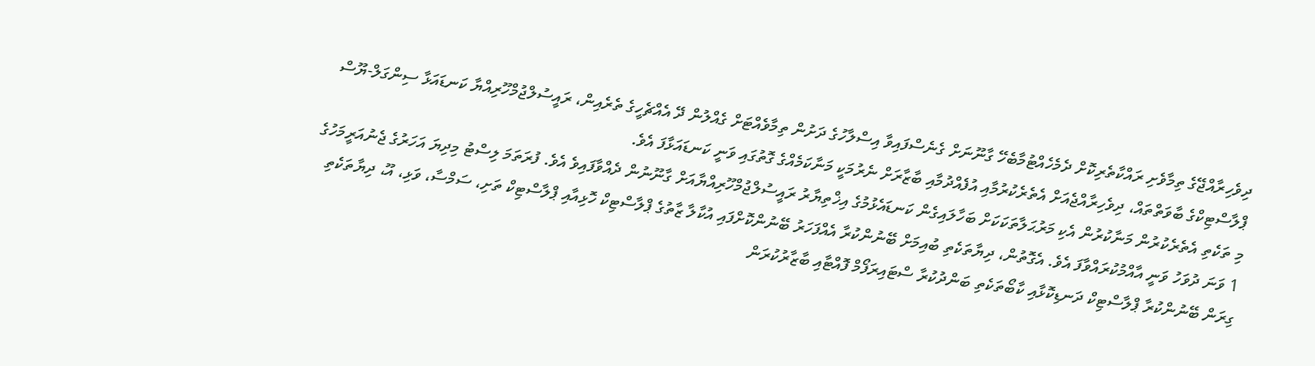ދިވެހިރާއްޖޭގެ ތިމާވެށި ރައްކާތެރިކޮށް ދެމެހެއްޓުމާބެހޭ ގާނޫނަށް ގެނެސްފައިވާ އިސްލާހުގެ ދަށުން ތިމާވެއްޓަށް ގެއްލުން ދޭ އެއްޗެހީގެ ތެރެއިން، ރައީސުލްޖުމްހޫރިއްޔާ ކަނޑައަޅާ ސިންގަލް-ޔޫސް ޕްލާސްޓިކްގެ ބާވަތްތައް، ދިވެހިރާއްޖެއަށް އެތެރެކުރުމާއި އުފެއްދުމާއި ބާޒާރަށް ނެރުމަކީ މަނާކަމެއްގެ ގޮތުގައި ވަނީ ކަނޑައަޅާފަ އެވެ.
މި ތަކެތި އެތެރެކުރުން މަނާކުރުން އެކި މަރުޙަލާތަކަކަށް ބަހާލައިގެން ކަނޑައެޅުމުގެ އިޚްތިޔާރު ރައީސުލްޖުމްހޫރިއްޔާއަށް ގާނޫނުން ދެއްވާފައިވެ އެވެ. ފުރަތަމަ ލިސްޓު މިދިޔަ އަހަރުގެ ޖެނުއަރީމަހުގެ 1 ވަނަ ދުވަހު ވަނީ އާއްމުކުރައްވާފަ އެވެ. އެގޮތުން، ދިޔާތަކެތި ބުއިމަށް ބޭނުންކުރާ އެއްފަހަރު ބޭނުންކޮށްފައި އުކާލާ ޒާތުގެ ޕްލާސްޓިކް ހޮޅިއާއި ޕްލާސްޓިކް ތަށި، ސަމްސާ، ވަޅި، އޫ، ދިޔާތަކެތި ގިރަން ބޭނުންކުރާ ޕްލާސްޓިކް ދަނޑިކޮޅާއި ކާބޯތަކެތި ބަންދުކުރާ ސްޓައިރަފޯމް ފޮއްޓާއި ބާޒާރުކުރަން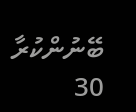ބޭނުންކުރާ 30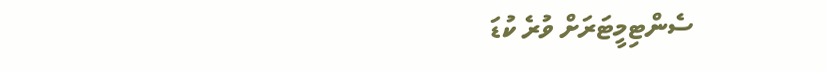ސެންޓިމީޓަރަށް ވުރެ ކުޑަ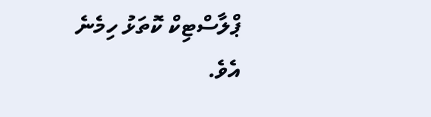ޕްލާސްޓިކް ކޮތަޅު ހިމެނެ އެވެ.